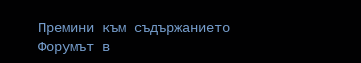Премини към съдържанието
Форумът в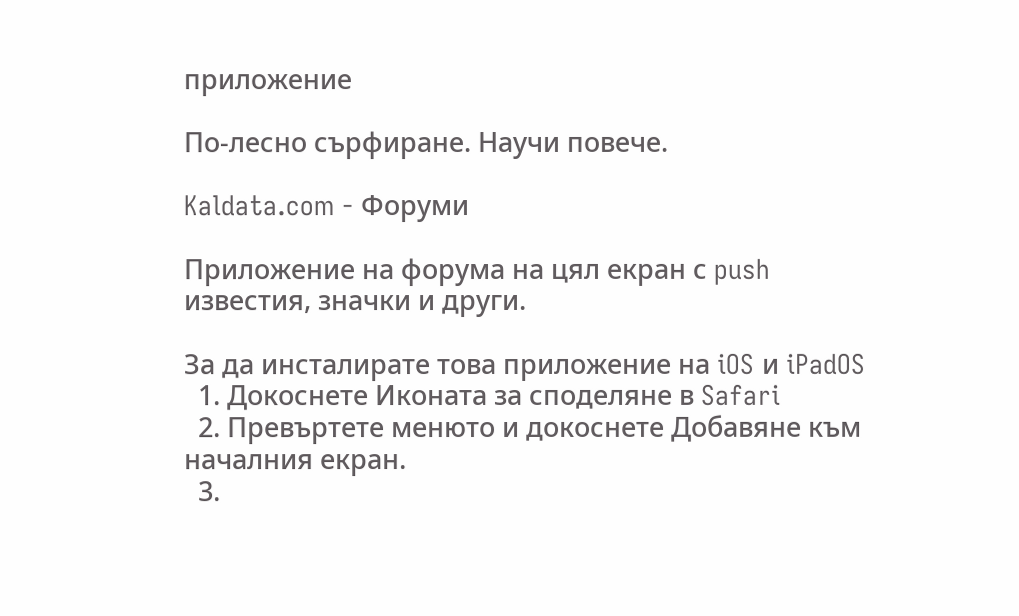приложение

По-лесно сърфиране. Научи повече.

Kaldata.com - Форуми

Приложение на форума на цял екран с push известия, значки и други.

За да инсталирате това приложение на iOS и iPadOS
  1. Докоснете Иконата за споделяне в Safari
  2. Превъртете менюто и докоснете Добавяне към началния екран.
  3.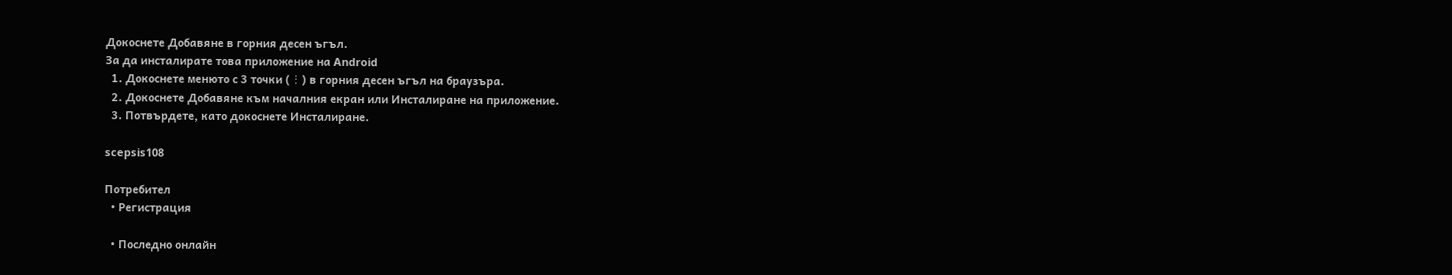Докоснете Добавяне в горния десен ъгъл.
За да инсталирате това приложение на Android
  1. Докоснете менюто с 3 точки (⋮) в горния десен ъгъл на браузъра.
  2. Докоснете Добавяне към началния екран или Инсталиране на приложение.
  3. Потвърдете, като докоснете Инсталиране.

scepsis108

Потребител
  • Регистрация

  • Последно онлайн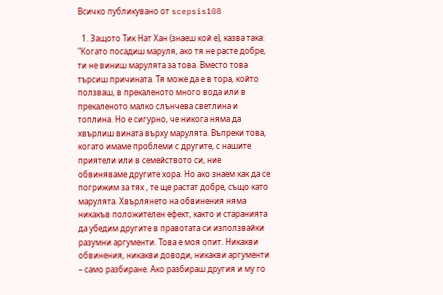Всичко публикувано от scepsis108

  1. Защото Тик Нат Хан (знаеш кой е), казва така: "Когато посадиш маруля, ако тя не расте добре, ти не виниш марулята за това. Вместо това търсиш причината. Тя може да е в тора, който ползваш, в прекаленото много вода или в прекаленото малко слънчева светлина и топлина. Но е сигурно, че никога няма да хвърлиш вината върху марулята. Въпреки това, когато имаме проблеми с другите, с нашите приятели или в семейството си, ние обвиняваме другите хора. Но ако знаем как да се погрижим за тях , те ще растат добре, също като марулята. Хвърлянето на обвинения няма никакъв положителен ефект, както и старанията да убедим другите в правотата си използвайки разумни аргументи. Това е моя опит. Никакви обвинения, никакви доводи, никакви аргументи – само разбиране. Ако разбираш другия и му го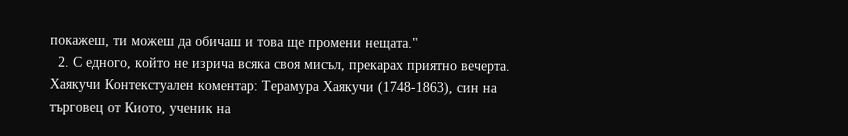покажеш, ти можеш да обичаш и това ще промени нещата."
  2. С едного, който не изрича всяка своя мисъл, прекарах приятно вечерта. Хаякучи Контекстуален коментар: Терамура Хаякучи (1748-1863), син на търговец от Киото, ученик на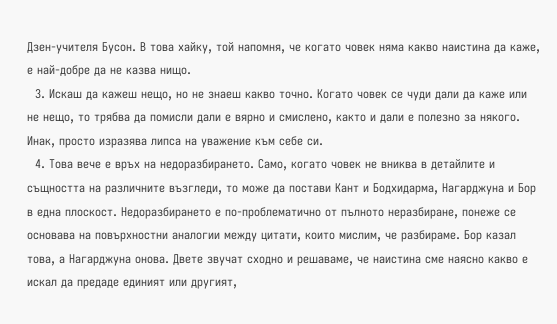Дзен-учителя Бусон. В това хайку, той напомня, че когато човек няма какво наистина да каже, е най-добре да не казва нищо.
  3. Искаш да кажеш нещо, но не знаеш какво точно. Когато човек се чуди дали да каже или не нещо, то трябва да помисли дали е вярно и смислено, както и дали е полезно за някого. Инак, просто изразява липса на уважение към себе си.
  4. Това вече е връх на недоразбирането. Само, когато човек не вниква в детайлите и същността на различните възгледи, то може да постави Кант и Бодхидарма, Нагарджуна и Бор в една плоскост. Недоразбирането е по-проблематично от пълното неразбиране, понеже се основава на повърхностни аналогии между цитати, които мислим, че разбираме. Бор казал това, а Нагарджуна онова. Двете звучат сходно и решаваме, че наистина сме наясно какво е искал да предаде единият или другият,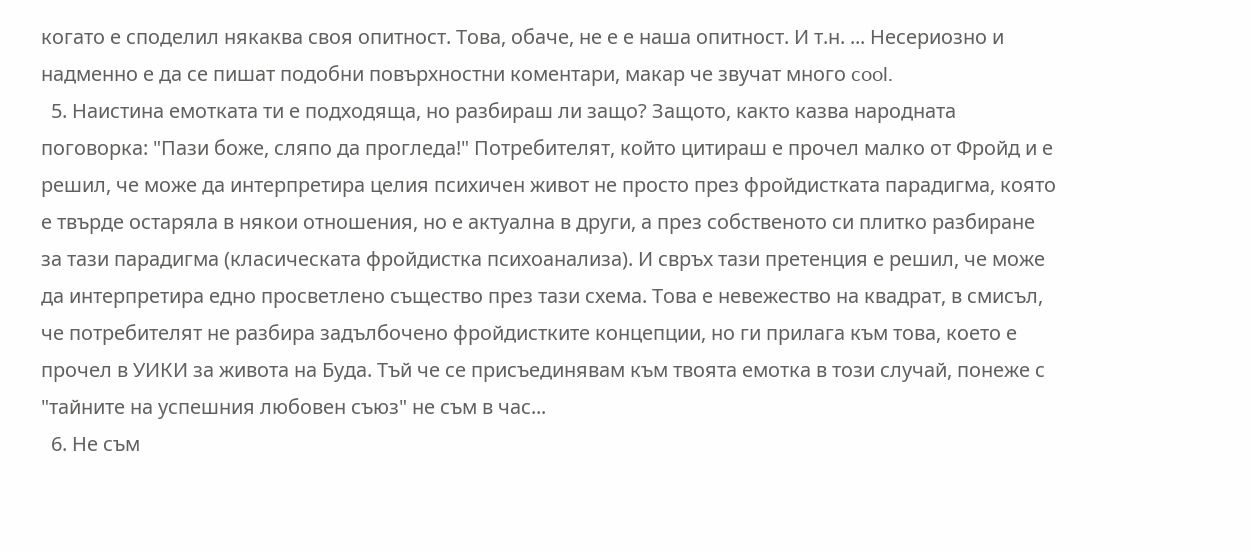когато е споделил някаква своя опитност. Това, обаче, не е е наша опитност. И т.н. ... Несериозно и надменно е да се пишат подобни повърхностни коментари, макар че звучат много cool.
  5. Наистина емотката ти е подходяща, но разбираш ли защо? Защото, както казва народната поговорка: "Пази боже, сляпо да прогледа!" Потребителят, който цитираш е прочел малко от Фройд и е решил, че може да интерпретира целия психичен живот не просто през фройдистката парадигма, която е твърде остаряла в някои отношения, но е актуална в други, а през собственото си плитко разбиране за тази парадигма (класическата фройдистка психоанализа). И свръх тази претенция е решил, че може да интерпретира едно просветлено същество през тази схема. Това е невежество на квадрат, в смисъл, че потребителят не разбира задълбочено фройдистките концепции, но ги прилага към това, което е прочел в УИКИ за живота на Буда. Тъй че се присъединявам към твоята емотка в този случай, понеже с "тайните на успешния любовен съюз" не съм в час...
  6. Не съм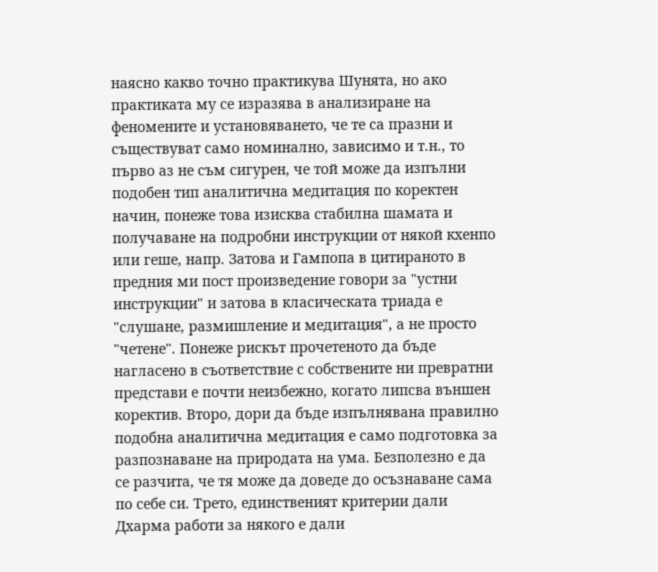наясно какво точно практикува Шунята, но ако практиката му се изразява в анализиране на феномените и установяването, че те са празни и съществуват само номинално, зависимо и т.н., то първо аз не съм сигурен, че той може да изпълни подобен тип аналитична медитация по коректен начин, понеже това изисква стабилна шамата и получаване на подробни инструкции от някой кхенпо или геше, напр. Затова и Гампопа в цитираното в предния ми пост произведение говори за "устни инструкции" и затова в класическата триада е "слушане, размишление и медитация", а не просто "четене". Понеже рискът прочетеното да бъде нагласено в съответствие с собствените ни превратни представи е почти неизбежно, когато липсва външен коректив. Второ, дори да бъде изпълнявана правилно подобна аналитична медитация е само подготовка за разпознаване на природата на ума. Безполезно е да се разчита, че тя може да доведе до осъзнаване сама по себе си. Трето, единственият критерии дали Дхарма работи за някого е дали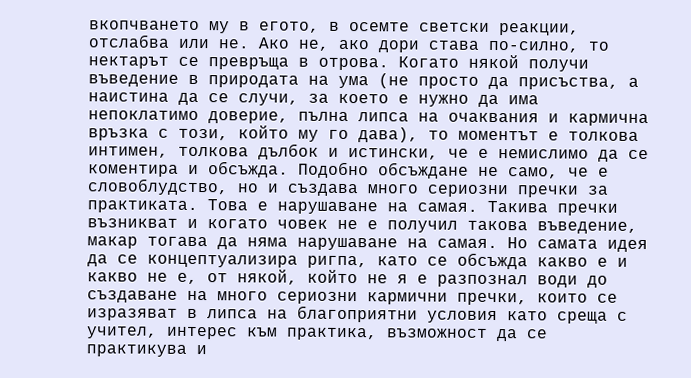вкопчването му в егото, в осемте светски реакции, отслабва или не. Ако не, ако дори става по-силно, то нектарът се превръща в отрова. Когато някой получи въведение в природата на ума (не просто да присъства, а наистина да се случи, за което е нужно да има непоклатимо доверие, пълна липса на очаквания и кармична връзка с този, който му го дава), то моментът е толкова интимен, толкова дълбок и истински, че е немислимо да се коментира и обсъжда. Подобно обсъждане не само, че е словоблудство, но и създава много сериозни пречки за практиката. Това е нарушаване на самая. Такива пречки възникват и когато човек не е получил такова въведение, макар тогава да няма нарушаване на самая. Но самата идея да се концептуализира ригпа, като се обсъжда какво е и какво не е, от някой, който не я е разпознал води до създаване на много сериозни кармични пречки, които се изразяват в липса на благоприятни условия като среща с учител, интерес към практика, възможност да се практикува и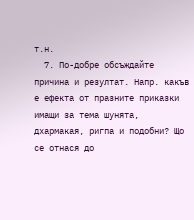т.н.
  7. По-добре обсъждайте причина и резултат. Напр. какъв е ефекта от празните приказки имащи за тема шунята, дхармакая, ригпа и подобни? Що се отнася до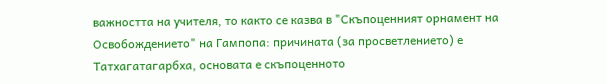важността на учителя, то както се казва в "Скъпоценният орнамент на Освобождението" на Гампопа: причината (за просветлението) е Татхагатагарбха, основата е скъпоценното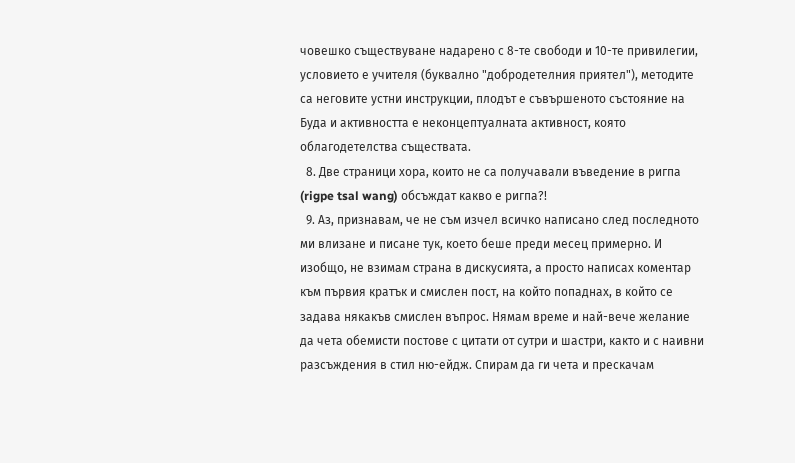човешко съществуване надарено с 8-те свободи и 10-те привилегии, условието е учителя (буквално "добродетелния приятел"), методите са неговите устни инструкции, плодът е съвършеното състояние на Буда и активността е неконцептуалната активност, която облагодетелства съществата.
  8. Две страници хора, които не са получавали въведение в ригпа (rigpe tsal wang) обсъждат какво е ригпа?!
  9. Аз, признавам, че не съм изчел всичко написано след последното ми влизане и писане тук, което беше преди месец примерно. И изобщо, не взимам страна в дискусията, а просто написах коментар към първия кратък и смислен пост, на който попаднах, в който се задава някакъв смислен въпрос. Нямам време и най-вече желание да чета обемисти постове с цитати от сутри и шастри, както и с наивни разсъждения в стил ню-ейдж. Спирам да ги чета и прескачам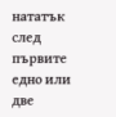нататък след първите едно или две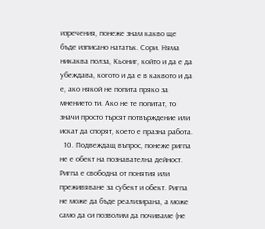изречения, понеже знам какво ще бъде изписано нататък. Сори. Няма никаква полза, Кьониг, който и да е да убеждава, когото и да е в каквото и да е, ако някой не попита пряко за мнението ти. Ако не те попитат, то значи просто търсят потвърждение или искат да спорят, което е празна работа.
  10. Подвеждащ въпрос, понеже ригпа не е обект на познавателна дейност. Ригпа е свободна от понятия или преживяване за субект и обект. Ригпа не може да бъде реализирана, а може само да си позволим да почиваме (не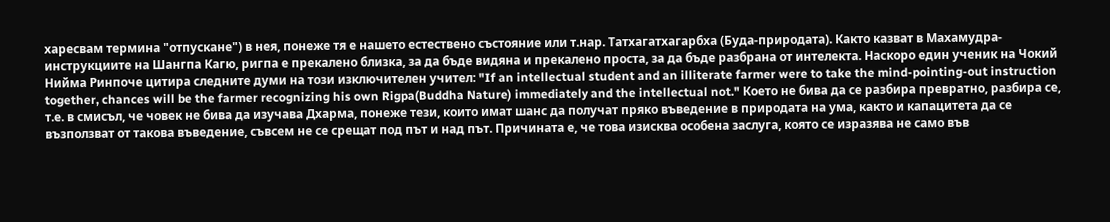харесвам термина "отпускане") в нея, понеже тя е нашето естествено състояние или т.нар. Татхагатхагарбха (Буда-природата). Както казват в Махамудра-инструкциите на Шангпа Кагю, ригпа е прекалено близка, за да бъде видяна и прекалено проста, за да бъде разбрана от интелекта. Наскоро един ученик на Чокий Нийма Ринпоче цитира следните думи на този изключителен учител: "If an intellectual student and an illiterate farmer were to take the mind-pointing-out instruction together, chances will be the farmer recognizing his own Rigpa(Buddha Nature) immediately and the intellectual not." Което не бива да се разбира превратно, разбира се, т.е. в смисъл, че човек не бива да изучава Дхарма, понеже тези, които имат шанс да получат пряко въведение в природата на ума, както и капацитета да се възползват от такова въведение, съвсем не се срещат под път и над път. Причината е, че това изисква особена заслуга, която се изразява не само във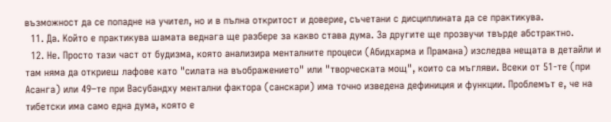възможност да се попадне на учител, но и в пълна откритост и доверие, съчетани с дисциплината да се практикува.
  11. Да. Който е практикува шамата веднага ще разбере за какво става дума. За другите ще прозвучи твърде абстрактно.
  12. Не. Просто тази част от будизма, която анализира менталните процеси (Абидхарма и Прамана) изследва нещата в детайли и там няма да откриеш лафове като "силата на въображението" или "творческата мощ", които са мъгляви. Всеки от 51-те (при Асанга) или 49–те при Васубандху ментални фактора (санскари) има точно изведена дефиниция и функции. Проблемът е, че на тибетски има само една дума, която е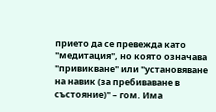прието да се превежда като "медитация", но която означава "привикване" или "установяване на навик (за пребиваване в състояние)" – гом. Има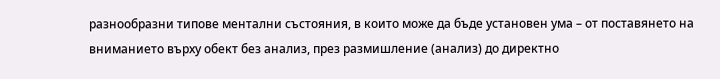разнообразни типове ментални състояния, в които може да бъде установен ума – от поставянето на вниманието върху обект без анализ, през размишление (анализ) до директно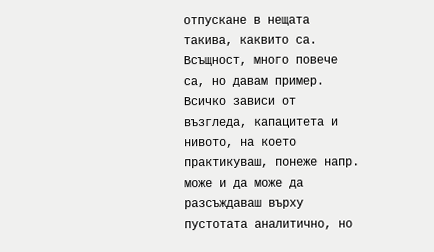отпускане в нещата такива, каквито са. Всъщност, много повече са, но давам пример. Всичко зависи от възгледа, капацитета и нивото, на което практикуваш, понеже напр. може и да може да разсъждаваш върху пустотата аналитично, но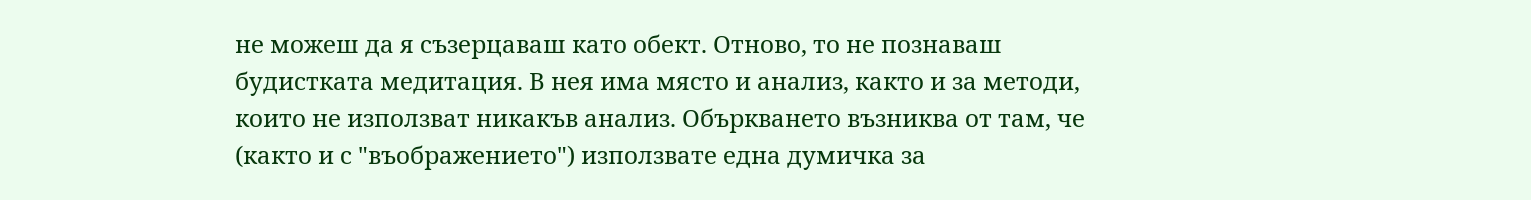не можеш да я съзерцаваш като обект. Отново, то не познаваш будистката медитация. В нея има място и анализ, както и за методи, които не използват никакъв анализ. Объркването възниква от там, че (както и с "въображението") използвате една думичка за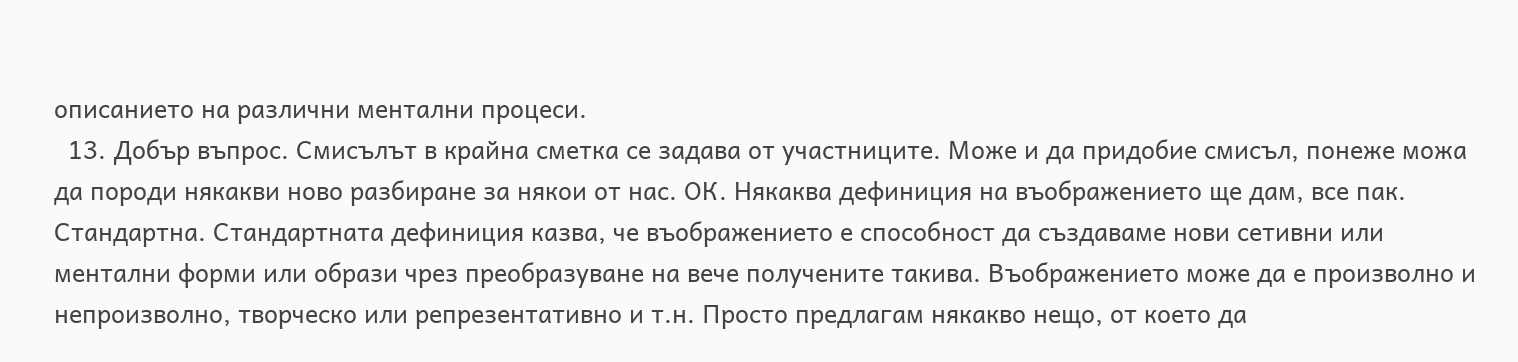описанието на различни ментални процеси.
  13. Добър въпрос. Смисълът в крайна сметка се задава от участниците. Може и да придобие смисъл, понеже можа да породи някакви ново разбиране за някои от нас. ОК. Някаква дефиниция на въображението ще дам, все пак. Стандартна. Стандартната дефиниция казва, че въображението е способност да създаваме нови сетивни или ментални форми или образи чрез преобразуване на вече получените такива. Въображението може да е произволно и непроизволно, творческо или репрезентативно и т.н. Просто предлагам някакво нещо, от което да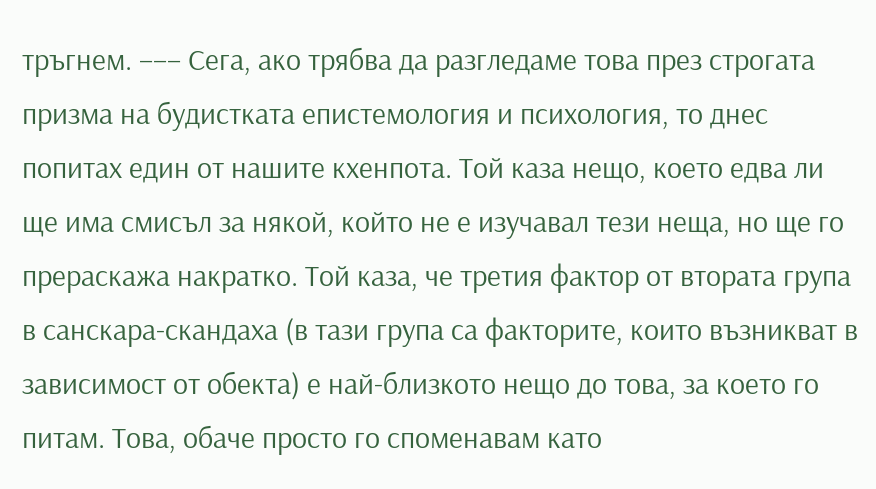тръгнем. ––– Сега, ако трябва да разгледаме това през строгата призма на будистката епистемология и психология, то днес попитах един от нашите кхенпота. Той каза нещо, което едва ли ще има смисъл за някой, който не е изучавал тези неща, но ще го прераскажа накратко. Той каза, че третия фактор от втората група в санскара-скандаха (в тази група са факторите, които възникват в зависимост от обекта) е най-близкото нещо до това, за което го питам. Това, обаче просто го споменавам като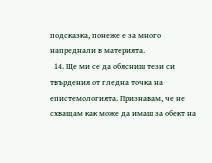подсказка, понеже е за много напреднали в материята.
  14. Ще ми се да обясниш тези си твърдения от гледна точка на епистемологията. Признавам, че не схващам как може да имаш за обект на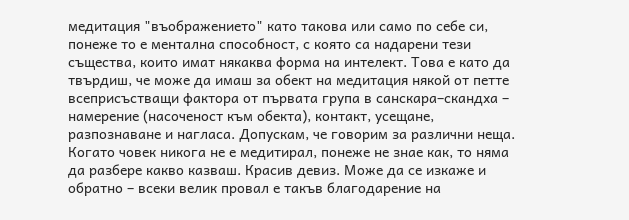медитация "въображението" като такова или само по себе си, понеже то е ментална способност, с която са надарени тези същества, които имат някаква форма на интелект. Това е като да твърдиш, че може да имаш за обект на медитация някой от петте всеприсъстващи фактора от първата група в санскара–скандха – намерение (насоченост към обекта), контакт, усещане, разпознаване и нагласа. Допускам, че говорим за различни неща. Когато човек никога не е медитирал, понеже не знае как, то няма да разбере какво казваш. Красив девиз. Може да се изкаже и обратно – всеки велик провал е такъв благодарение на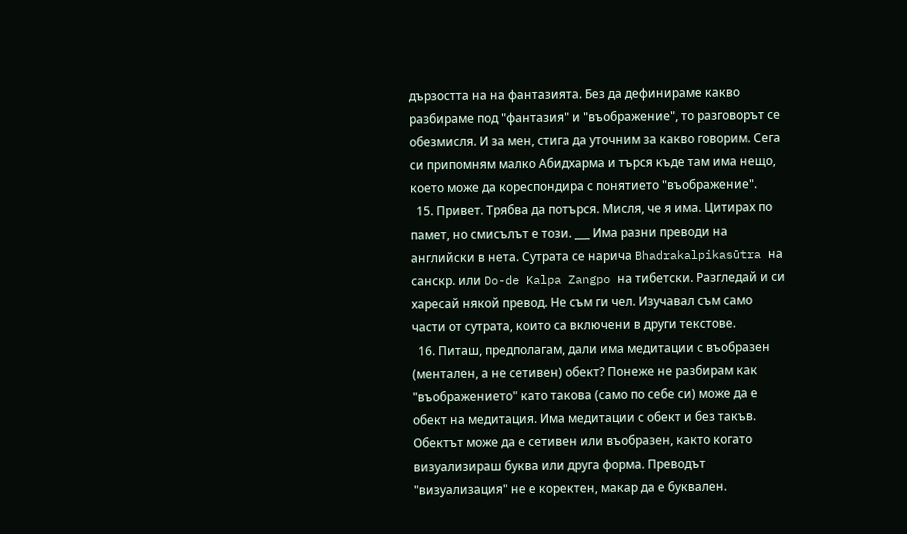дързостта на на фантазията. Без да дефинираме какво разбираме под "фантазия" и "въображение", то разговорът се обезмисля. И за мен, стига да уточним за какво говорим. Сега си припомням малко Абидхарма и търся къде там има нещо, което може да кореспондира с понятието "въображение".
  15. Привет. Трябва да потърся. Мисля, че я има. Цитирах по памет, но смисълът е този. ___ Има разни преводи на английски в нета. Сутрата се нарича Bhadrakalpikasūtra на санскр. или Do-de Kalpa Zangpo на тибетски. Разгледай и си харесай някой превод. Не съм ги чел. Изучавал съм само части от сутрата, които са включени в други текстове.
  16. Питаш, предполагам, дали има медитации с въобразен (ментален, а не сетивен) обект? Понеже не разбирам как "въображението" като такова (само по себе си) може да е обект на медитация. Има медитации с обект и без такъв. Обектът може да е сетивен или въобразен, както когато визуализираш буква или друга форма. Преводът "визуализация" не е коректен, макар да е буквален.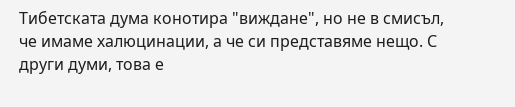Тибетската дума конотира "виждане", но не в смисъл, че имаме халюцинации, а че си представяме нещо. С други думи, това е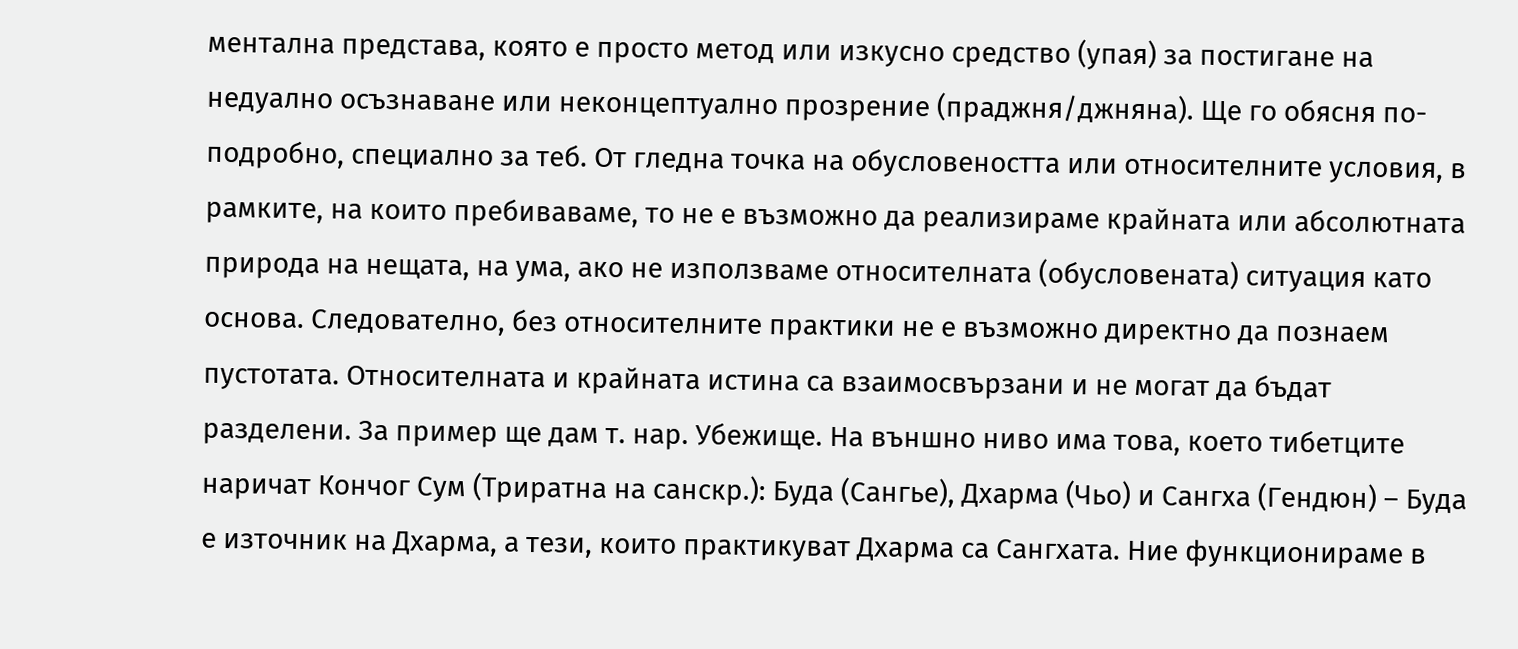ментална представа, която е просто метод или изкусно средство (упая) за постигане на недуално осъзнаване или неконцептуално прозрение (праджня/джняна). Ще го обясня по-подробно, специално за теб. От гледна точка на обусловеността или относителните условия, в рамките, на които пребиваваме, то не е възможно да реализираме крайната или абсолютната природа на нещата, на ума, ако не използваме относителната (обусловената) ситуация като основа. Следователно, без относителните практики не е възможно директно да познаем пустотата. Относителната и крайната истина са взаимосвързани и не могат да бъдат разделени. За пример ще дам т. нар. Убежище. На външно ниво има това, което тибетците наричат Кончог Сум (Триратна на санскр.): Буда (Сангье), Дхарма (Чьо) и Сангха (Гендюн) – Буда е източник на Дхарма, а тези, които практикуват Дхарма са Сангхата. Ние функционираме в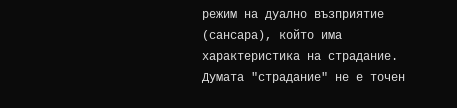режим на дуално възприятие (сансара), който има характеристика на страдание. Думата "страдание" не е точен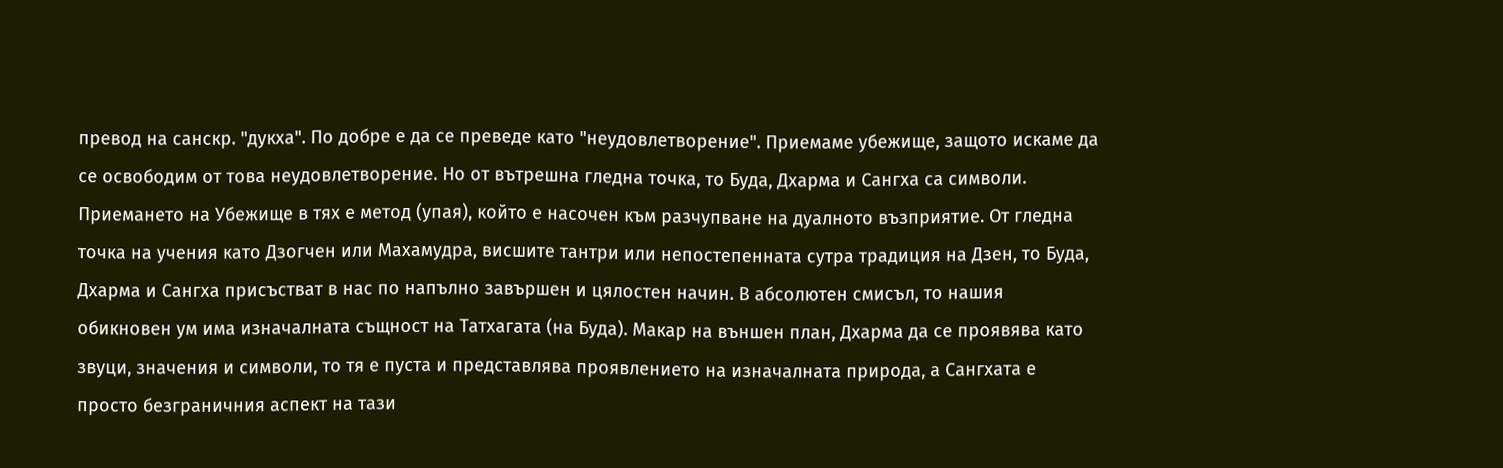превод на санскр. "дукха". По добре е да се преведе като "неудовлетворение". Приемаме убежище, защото искаме да се освободим от това неудовлетворение. Но от вътрешна гледна точка, то Буда, Дхарма и Сангха са символи. Приемането на Убежище в тях е метод (упая), който е насочен към разчупване на дуалното възприятие. От гледна точка на учения като Дзогчен или Махамудра, висшите тантри или непостепенната сутра традиция на Дзен, то Буда, Дхарма и Сангха присъстват в нас по напълно завършен и цялостен начин. В абсолютен смисъл, то нашия обикновен ум има изначалната същност на Татхагата (на Буда). Макар на външен план, Дхарма да се проявява като звуци, значения и символи, то тя е пуста и представлява проявлението на изначалната природа, а Сангхата е просто безграничния аспект на тази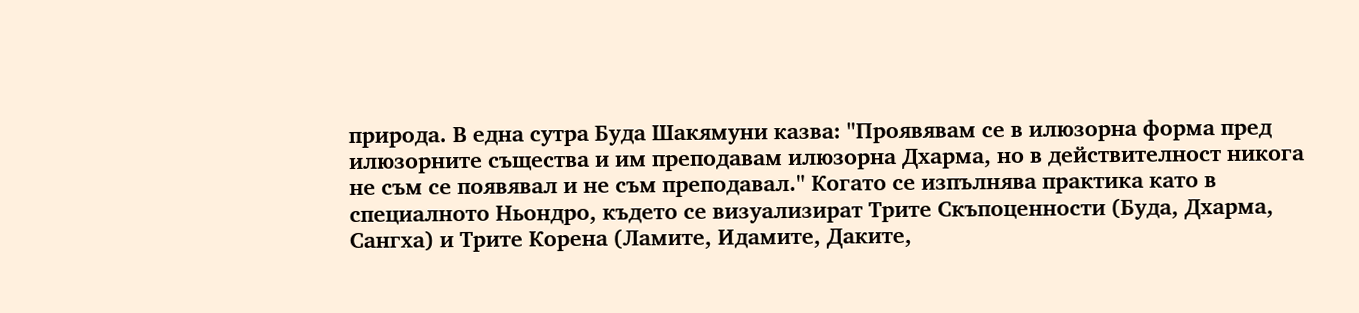природа. В една сутра Буда Шакямуни казва: "Проявявам се в илюзорна форма пред илюзорните същества и им преподавам илюзорна Дхарма, но в действителност никога не съм се появявал и не съм преподавал." Когато се изпълнява практика като в специалното Ньондро, където се визуализират Трите Скъпоценности (Буда, Дхарма, Сангха) и Трите Корена (Ламите, Идамите, Даките,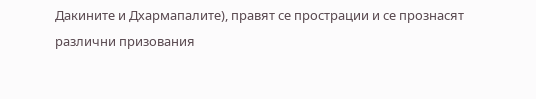Дакините и Дхармапалите), правят се прострации и се прознасят различни призования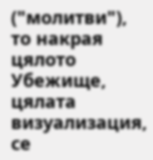("молитви"), то накрая цялото Убежище, цялата визуализация, се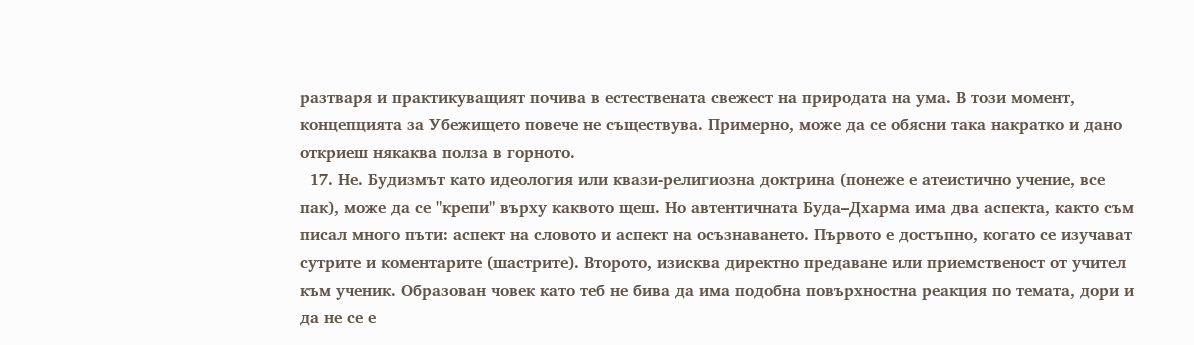разтваря и практикуващият почива в естествената свежест на природата на ума. В този момент, концепцията за Убежището повече не съществува. Примерно, може да се обясни така накратко и дано откриеш някаква полза в горното.
  17. Не. Будизмът като идеология или квази-религиозна доктрина (понеже е атеистично учение, все пак), може да се "крепи" върху каквото щеш. Но автентичната Буда–Дхарма има два аспекта, както съм писал много пъти: аспект на словото и аспект на осъзнаването. Първото е достъпно, когато се изучават сутрите и коментарите (шастрите). Второто, изисква директно предаване или приемственост от учител към ученик. Образован човек като теб не бива да има подобна повърхностна реакция по темата, дори и да не се е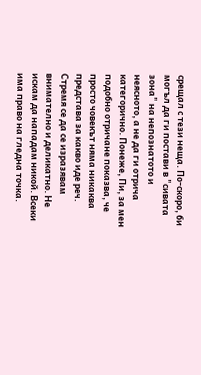срещал с тези неща. По-скоро, би могъл да ги постави в "сивата зона" на непознатото и неясното, а не да ги отрича категорично. Понеже, Пи, за мен подобно отричане показва, че просто човекът няма никаква представа за какво иде реч. Стремя се да се изразявам внимателно и деликатно. Не искам да нападам никой. Всеки има право на гледна точка.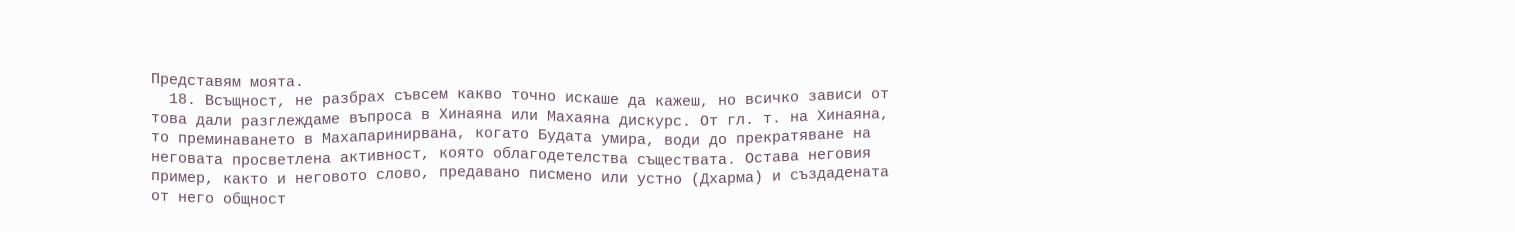Представям моята.
  18. Всъщност, не разбрах съвсем какво точно искаше да кажеш, но всичко зависи от това дали разглеждаме въпроса в Хинаяна или Махаяна дискурс. От гл. т. на Хинаяна, то преминаването в Махапаринирвана, когато Будата умира, води до прекратяване на неговата просветлена активност, която облагодетелства съществата. Остава неговия пример, както и неговото слово, предавано писмено или устно (Дхарма) и създадената от него общност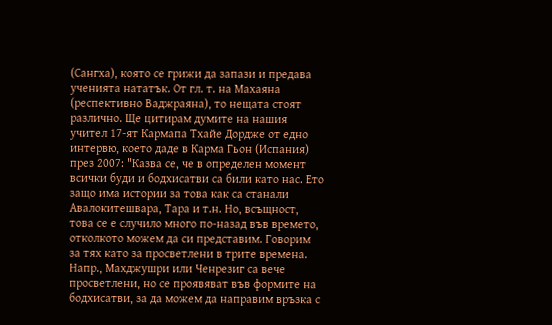(Сангха), която се грижи да запази и предава ученията нататък. От гл. т. на Махаяна (респективно Ваджраяна), то нещата стоят различно. Ще цитирам думите на нашия учител 17-ят Кармапа Тхайе Дордже от едно интервю, което даде в Карма Гьон (Испания) през 2007: "Казва се, че в определен момент всички буди и бодхисатви са били като нас. Ето защо има истории за това как са станали Авалокитешвара, Тара и т.н. Но, всъщност, това се е случило много по-назад във времето, отколкото можем да си представим. Говорим за тях като за просветлени в трите времена. Напр., Махджушри или Ченрезиг са вече просветлени, но се проявяват във формите на бодхисатви, за да можем да направим връзка с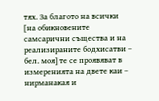тях. За благото на всички [на обикновените самсарични същества и на реализираните бодхисатви – бел. моя] те се проявяват в измеренията на двете каи – нирманакая и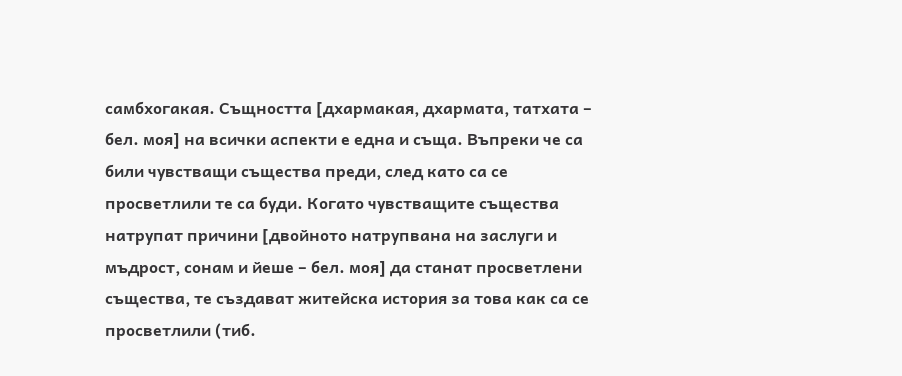самбхогакая. Същността [дхармакая, дхармата, татхата – бел. моя] на всички аспекти е една и съща. Въпреки че са били чувстващи същества преди, след като са се просветлили те са буди. Когато чувстващите същества натрупат причини [двойното натрупвана на заслуги и мъдрост, сонам и йеше – бел. моя] да станат просветлени същества, те създават житейска история за това как са се просветлили (тиб.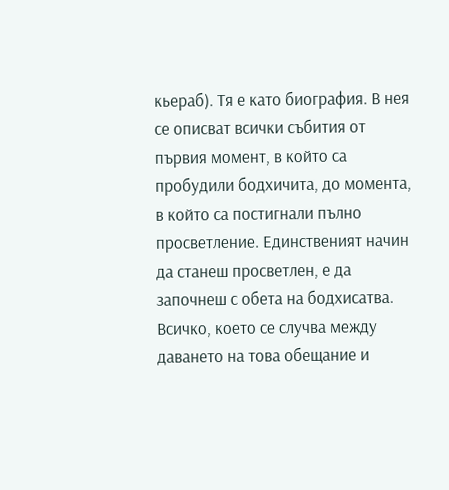кьераб). Тя е като биография. В нея се описват всички събития от първия момент, в който са пробудили бодхичита, до момента, в който са постигнали пълно просветление. Единственият начин да станеш просветлен, е да започнеш с обета на бодхисатва. Всичко, което се случва между даването на това обещание и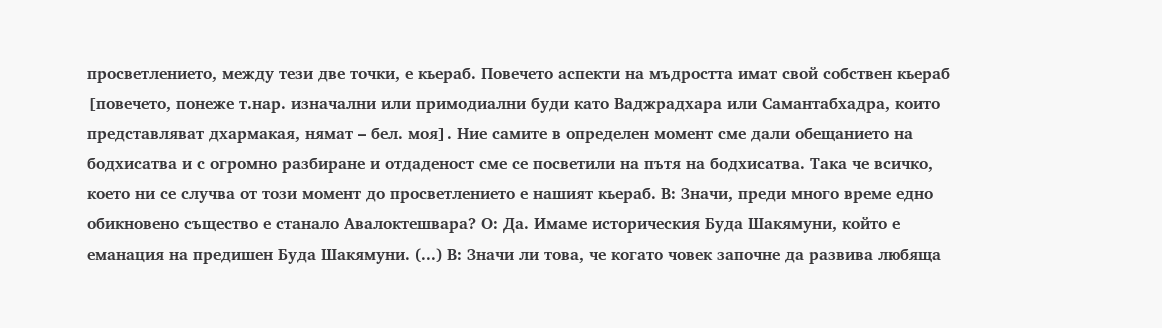просветлението, между тези две точки, е кьераб. Повечето аспекти на мъдростта имат свой собствен кьераб [повечето, понеже т.нар. изначални или примодиални буди като Ваджрадхара или Самантабхадра, които представляват дхармакая, нямат – бел. моя]. Ние самите в определен момент сме дали обещанието на бодхисатва и с огромно разбиране и отдаденост сме се посветили на пътя на бодхисатва. Така че всичко, което ни се случва от този момент до просветлението е нашият кьераб. В: Значи, преди много време едно обикновено същество е станало Авалоктешвара? О: Да. Имаме историческия Буда Шакямуни, който е еманация на предишен Буда Шакямуни. (...) В: Значи ли това, че когато човек започне да развива любяща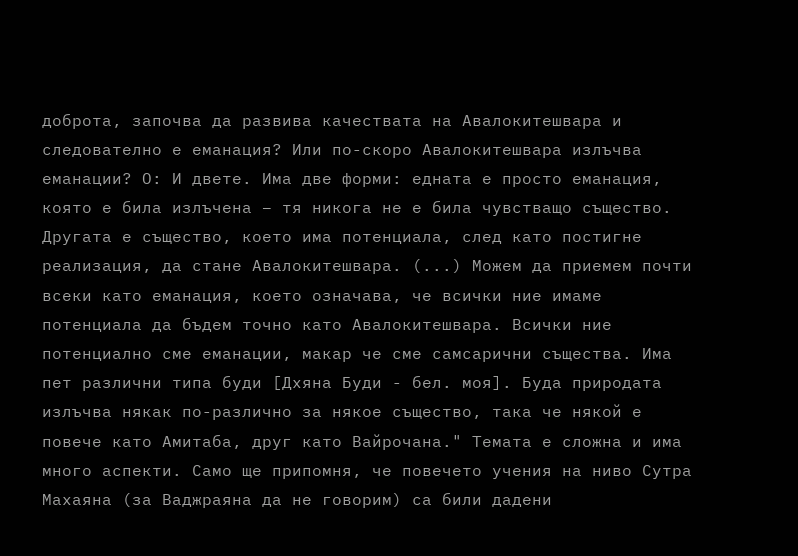доброта, започва да развива качествата на Авалокитешвара и следователно е еманация? Или по-скоро Авалокитешвара излъчва еманации? О: И двете. Има две форми: едната е просто еманация, която е била излъчена – тя никога не е била чувстващо същество. Другата е същество, което има потенциала, след като постигне реализация, да стане Авалокитешвара. (...) Можем да приемем почти всеки като еманация, което означава, че всички ние имаме потенциала да бъдем точно като Авалокитешвара. Всички ние потенциално сме еманации, макар че сме самсарични същества. Има пет различни типа буди [Дхяна Буди - бел. моя]. Буда природата излъчва някак по-различно за някое същество, така че някой е повече като Амитаба, друг като Вайрочана." Темата е сложна и има много аспекти. Само ще припомня, че повечето учения на ниво Сутра Махаяна (за Ваджраяна да не говорим) са били дадени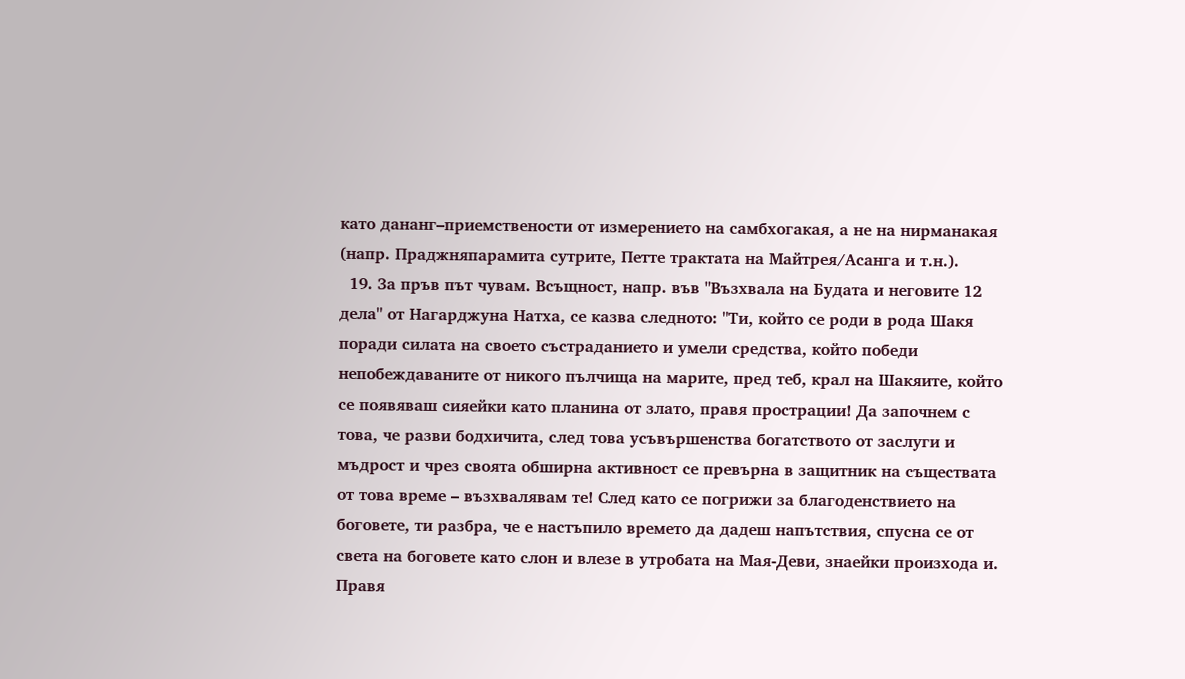като дананг–приемствености от измерението на самбхогакая, а не на нирманакая (напр. Праджняпарамита сутрите, Петте трактата на Майтрея/Асанга и т.н.).
  19. За пръв път чувам. Всъщност, напр. във "Възхвала на Будата и неговите 12 дела" от Нагарджуна Натха, се казва следното: "Ти, който се роди в рода Шакя поради силата на своето състраданието и умели средства, който победи непобеждаваните от никого пълчища на марите, пред теб, крал на Шакяите, който се появяваш сияейки като планина от злато, правя прострации! Да започнем с това, че разви бодхичита, след това усъвършенства богатството от заслуги и мъдрост и чрез своята обширна активност се превърна в защитник на съществата от това време – възхвалявам те! След като се погрижи за благоденствието на боговете, ти разбра, че е настъпило времето да дадеш напътствия, спусна се от света на боговете като слон и влезе в утробата на Мая-Деви, знаейки произхода и. Правя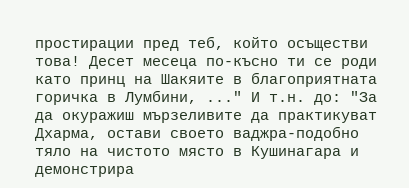простирации пред теб, който осъществи това! Десет месеца по-късно ти се роди като принц на Шакяите в благоприятната горичка в Лумбини, ..." И т.н. до: "За да окуражиш мързеливите да практикуват Дхарма, остави своето ваджра-подобно тяло на чистото място в Кушинагара и демонстрира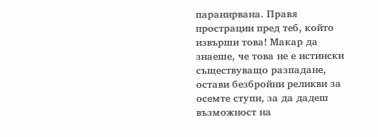паранирвана. Правя прострации пред теб, който извърши това! Макар да знаеше, че това не е истински съществуващо разпадане, остави безбройни реликви за осемте ступи, за да дадеш възможност на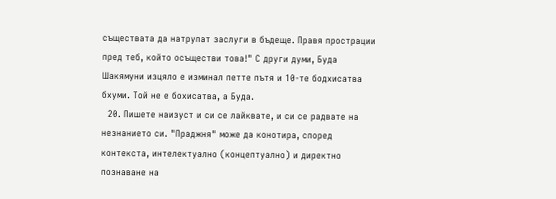съществата да натрупат заслуги в бъдеще. Правя прострации пред теб, който осъществи това!" С други думи, Буда Шакямуни изцяло е изминал петте пътя и 10-те бодхисатва бхуми. Той не е бохисатва, а Буда.
  20. Пишете наизуст и си се лайквате, и си се радвате на незнанието си. "Праджня" може да конотира, според контекста, интелектуално (концептуално) и директно познаване на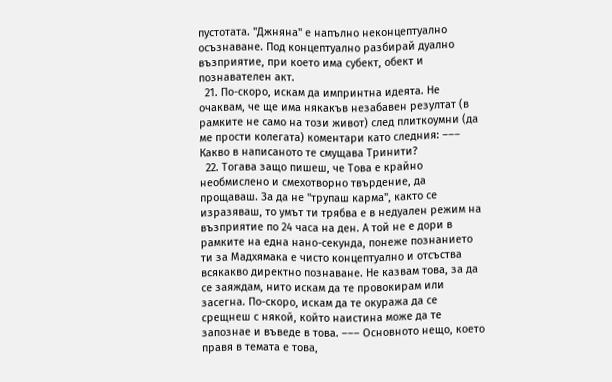пустотата. "Джняна" е напълно неконцептуално осъзнаване. Под концептуално разбирай дуално възприятие, при което има субект, обект и познавателен акт.
  21. По-скоро, искам да импринтна идеята. Не очаквам, че ще има някакъв незабавен резултат (в рамките не само на този живот) след плиткоумни (да ме прости колегата) коментари като следния: ––– Какво в написаното те смущава Тринити?
  22. Тогава защо пишеш, че Това е крайно необмислено и смехотворно твърдение, да прощаваш. За да не "трупаш карма", както се изразяваш, то умът ти трябва е в недуален режим на възприятие по 24 часа на ден. А той не е дори в рамките на една нано-секунда, понеже познанието ти за Мадхямака е чисто концептуално и отсъства всякакво директно познаване. Не казвам това, за да се заяждам, нито искам да те провокирам или засегна. По-скоро, искам да те окуража да се срещнеш с някой, който наистина може да те запознае и въведе в това. ––– Основното нещо, което правя в темата е това,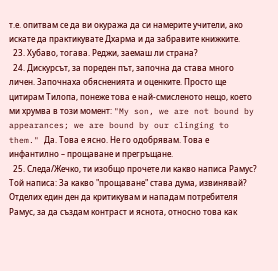т.е. опитвам се да ви окуража да си намерите учители, ако искате да практикувате Дхарма и да забравите книжките.
  23. Хубаво, тогава. Реджи, заемаш ли страна?
  24. Дискурсът, за пореден път, започна да става много личен. Започнаха обясненията и оценките. Просто ще цитирам Тилопа, понеже това е най-смисленото нещо, което ми хрумва в този момент: "My son, we are not bound by appearances; we are bound by our clinging to them." Да. Това е ясно. Не го одобрявам. Това е инфантилно – прощаване и прегръщане.
  25. Следа/Жечко, ти изобщо прочете ли какво написа Рамус? Той написа: За какво "прощаване" става дума, извинявай? Отделих един ден да критикувам и нападам потребителя Рамус, за да създам контраст и яснота, относно това как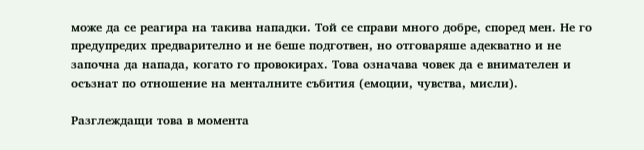може да се реагира на такива нападки. Той се справи много добре, според мен. Не го предупредих предварително и не беше подготвен, но отговаряше адекватно и не започна да напада, когато го провокирах. Това означава човек да е внимателен и осъзнат по отношение на менталните събития (емоции, чувства, мисли).

Разглеждащи това в момента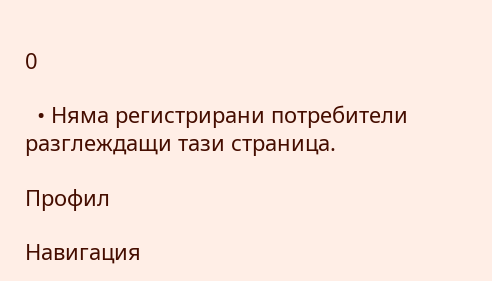0

  • Няма регистрирани потребители разглеждащи тази страница.

Профил

Навигация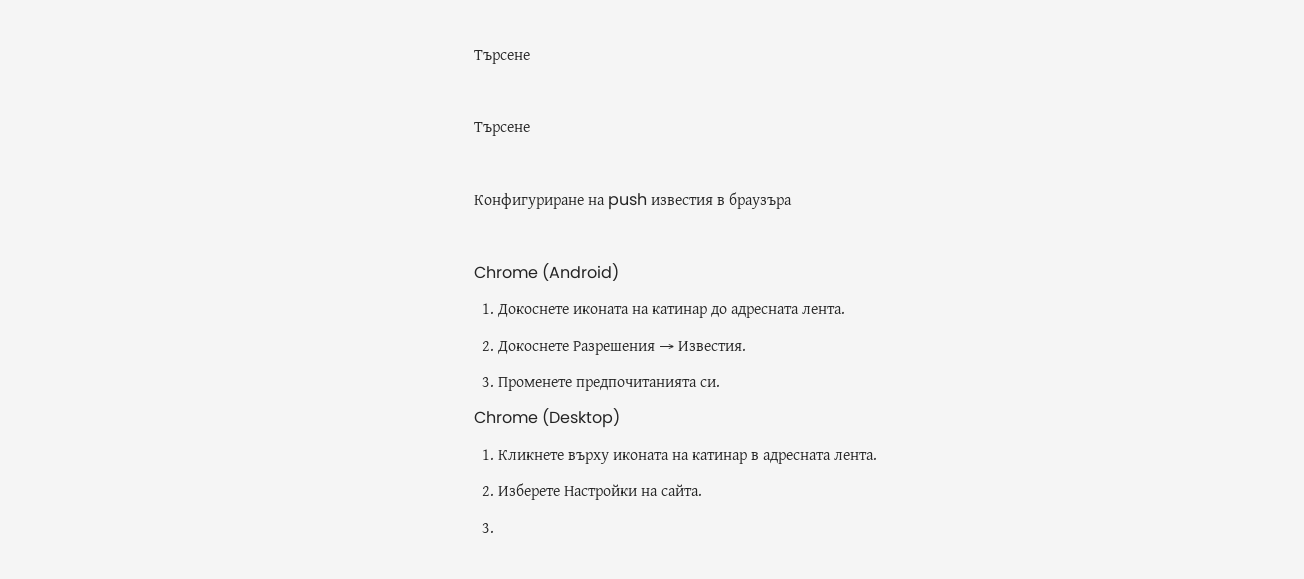Търсене

Търсене

Конфигуриране на push известия в браузъра

Chrome (Android)
  1. Докоснете иконата на катинар до адресната лента.
  2. Докоснете Разрешения → Известия.
  3. Променете предпочитанията си.
Chrome (Desktop)
  1. Кликнете върху иконата на катинар в адресната лента.
  2. Изберете Настройки на сайта.
  3.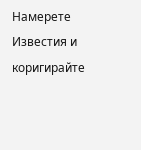Намерете Известия и коригирайте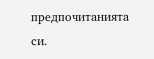предпочитанията си.